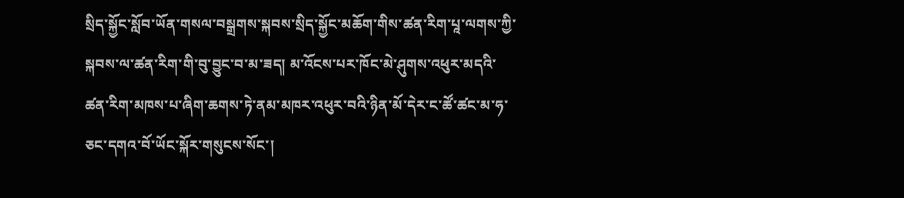སྲིད་སྐྱོང་སློབ་ཡོན་གསལ་བསྒྲགས་སྐབས་སྲིད་སྐྱོང་མཆོག་གིས་ཚན་རིག་པཱ་ལགས་ཀྱི་སྐབས་ལ་ཚན་རིག་གི་བུ་བྱུང་བ་མ་ཟད། མ་འོངས་པར་ཁོང་མེ་ཤུགས་འཕུར་མདའི་ཚན་རིག་མཁས་པ་ཞིག་ཆགས་ཏེ་ནམ་མཁར་འཕུར་བའི་ཉིན་མོ་དེར་ང་ཚོ་ཚང་མ་ཧ་ཅང་དགའ་བོ་ཡོང་སྐོར་གསུངས་སོང་།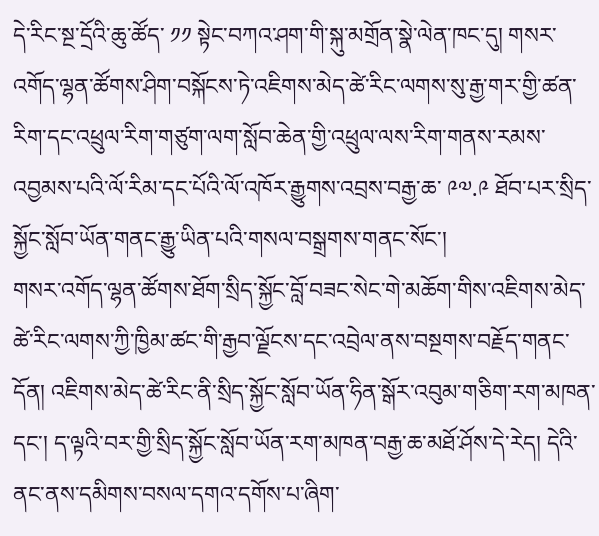དེ་རིང་སྔ་དྲོའི་ཆུ་ཚོད་ ༡༡ སྟེང་བཀའ་ཤག་གི་སྐུ་མགྲོན་སྣེ་ལེན་ཁང་དུ། གསར་འགོད་ལྷན་ཚོགས་ཤིག་བསྐོངས་ཏེ་འཇིགས་མེད་ཚེ་རིང་ལགས་སུ་རྒྱ་གར་གྱི་ཚན་རིག་དང་འཕྲུལ་རིག་གཙུག་ལག་སློབ་ཆེན་གྱི་འཕྲུལ་ལས་རིག་གནས་རམས་འབྱམས་པའི་ལོ་རིམ་དང་པོའི་ལོ་འཁོར་རྒྱུགས་འབྲས་བརྒྱ་ཆ་ ༩༧.༩ ཐོབ་པར་སྲིད་སྐྱོང་སློབ་ཡོན་གནང་རྒྱུ་ཡིན་པའི་གསལ་བསྒྲགས་གནང་སོང་།
གསར་འགོད་ལྷན་ཚོགས་ཐོག་སྲིད་སྐྱོང་བློ་བཟང་སེང་གེ་མཆོག་གིས་འཇིགས་མེད་ཚེ་རིང་ལགས་ཀྱི་ཁྱིམ་ཚང་གི་རྒྱབ་ལྗོངས་དང་འབྲེལ་ནས་བསྔགས་བརྗོད་གནང་དོན། འཇིགས་མེད་ཚེ་རིང་ནི་སྲིད་སྐྱོང་སློབ་ཡོན་ཧིན་སྒོར་འབུམ་གཅིག་རག་མཁན་དང་། ད་ལྟའི་བར་གྱི་སྲིད་སྐྱོང་སློབ་ཡོན་རག་མཁན་བརྒྱ་ཆ་མཐོ་ཤོས་དེ་རེད། དེའི་ནང་ནས་དམིགས་བསལ་དགའ་དགོས་པ་ཞིག་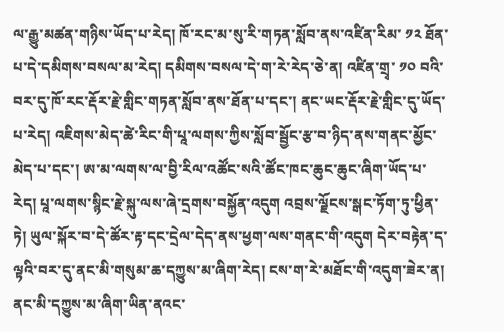ལ་རྒྱུ་མཚན་གཉིས་ཡོད་པ་རེད། ཁོ་རང་མ་སུ་རི་གཏན་སློབ་ནས་འཛིན་རིམ་ ༡༢ ཐོན་པ་དེ་དམིགས་བསལ་མ་རེད། དམིགས་བསལ་དེ་ག་རེ་རེད་ཅེ་ན། འཛིན་གྲྭ་ ༡༠ བའི་བར་དུ་ཁོ་རང་རྡོར་རྗེ་གླིང་གཏན་སློབ་ནས་ཐོན་པ་དང་། ནང་ཡང་རྡོར་རྗེ་གླིང་དུ་ཡོད་པ་རེད། འཇིགས་མེད་ཚེ་རིང་གི་པཱ་ལགས་ཀྱིས་སློབ་སྦྱོང་རྩ་བ་ཉིད་ནས་གནང་མྱོང་མེད་པ་དང་། ཨ་མ་ལགས་ལ་བྱི་རིལ་འཚོང་སའི་ཚོང་ཁང་ཆུང་ཆུང་ཞིག་ཡོད་པ་རེད། པཱ་ལགས་སྙིང་རྗེ་སྐུ་ལས་ཞེ་དྲགས་བསྐྱོན་འདུག འབྲས་ལྗོངས་སྒང་ཏོག་ཏུ་ཕྱིན་ཏེ། ཡུལ་སྐོར་བ་དེ་ཚོར་རྟ་དང་དྲེལ་དེད་ནས་ཕྱག་ལས་གནང་གི་འདུག དེར་བརྟེན་ད་ལྟའི་བར་དུ་ནང་མི་གསུམ་ཆ་དཀྱུས་མ་ཞིག་རེད། ངས་ག་རེ་མཐོང་གི་འདུག་ཟེར་ན། ནང་མི་དཀྱུས་མ་ཞིག་ཡིན་ནའང་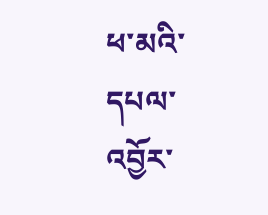ཕ་མའི་དཔལ་འབྱོར་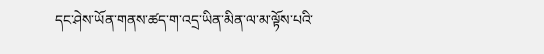དང་ཤེས་ཡོན་གནས་ཚད་ག་འདྲ་ཡིན་མིན་ལ་མ་ལྟོས་པའི་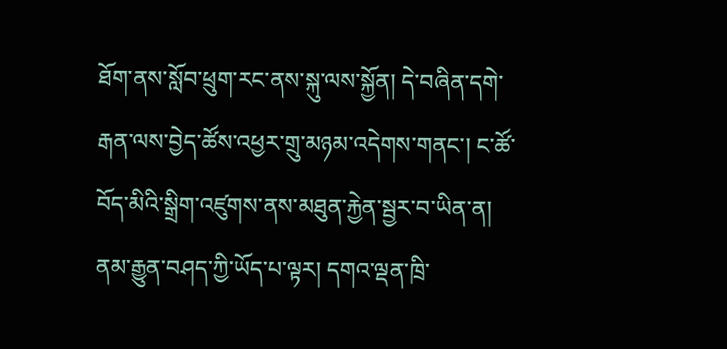ཐོག་ནས་སློབ་ཕྲུག་རང་ནས་སྐུ་ལས་སྐྱོན། དེ་བཞིན་དགེ་རྒན་ལས་བྱེད་ཚོས་འཕྱར་གྲུ་མཉམ་འདེགས་གནང་། ང་ཚོ་བོད་མིའི་སྒྲིག་འཛུགས་ནས་མཐུན་རྐྱེན་སྦྱར་བ་ཡིན་ན། ནམ་རྒྱུན་བཤད་ཀྱི་ཡོད་པ་ལྟར། དགའ་ལྡན་ཁྲི་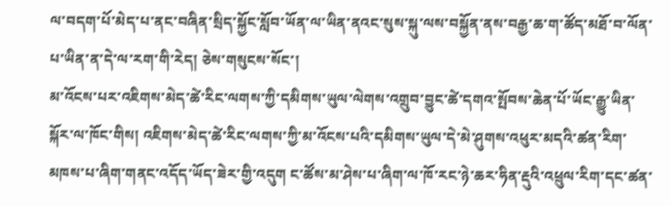ལ་བདག་པོ་མེད་པ་ནང་བཞིན་སྲིད་སྐྱོང་སློབ་ཡོན་ལ་ཡིན་ནའང་སུས་སྐུ་ལས་བསྐྱོན་ནས་བརྒྱ་ཆ་ག་ཚོད་མཐོ་བ་ལོན་པ་ཡིན་ན་དེ་ལ་རག་གི་རེད། ཅེས་གསུངས་སོང་།
མ་འོངས་པར་འཇིགས་མེད་ཚེ་རིང་ལགས་ཀྱི་དམིགས་ཡུལ་ལེགས་འགྲུབ་བྱུང་ཚེ་དགའ་སྤོབས་ཆེན་པོ་ཡོང་རྒྱུ་ཡིན་སྐོར་ལ་ཁོང་གིས། འཇིགས་མེད་ཚེ་རིང་ལགས་ཀྱི་མ་འོངས་པའི་དམིགས་ཡུལ་དེ་མེ་ཤུགས་འཕུར་མདའི་ཚན་རིག་མཁས་པ་ཞིག་གནང་འདོད་ཡོད་ཟེར་གྱི་འདུག ང་ཚོས་མ་ཤེས་པ་ཞིག་ལ་ཁོ་རང་ཉེ་ཆར་ཧིན་རྡུའི་འཕྲུལ་རིག་དང་ཚན་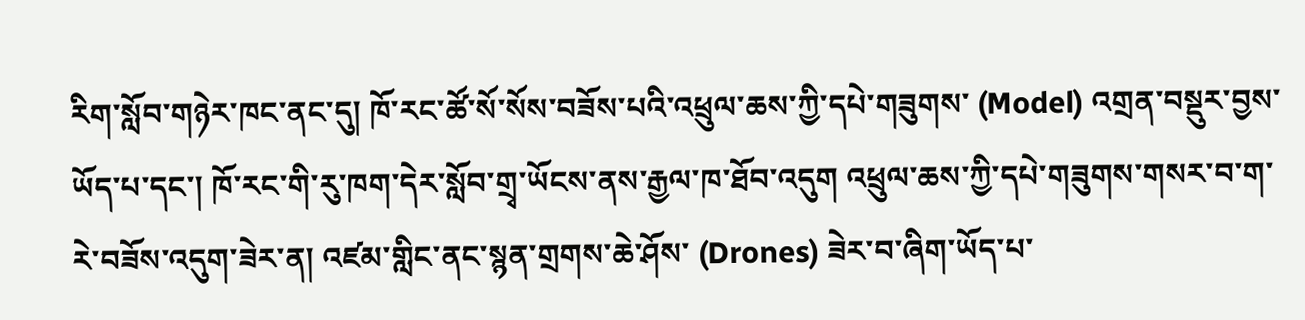རིག་སློབ་གཉེར་ཁང་ནང་དུ། ཁོ་རང་ཚོ་སོ་སོས་བཟོས་པའི་འཕྲུལ་ཆས་ཀྱི་དཔེ་གཟུགས་ (Model) འགྲན་བསྡུར་བྱས་ཡོད་པ་དང་། ཁོ་རང་གི་རུ་ཁག་དེར་སློབ་གྲྭ་ཡོངས་ནས་རྒྱལ་ཁ་ཐོབ་འདུག འཕྲུལ་ཆས་ཀྱི་དཔེ་གཟུགས་གསར་བ་ག་རེ་བཟོས་འདུག་ཟེར་ན། འཛམ་གླིང་ནང་སྙན་གྲགས་ཆེ་ཤོས་ (Drones) ཟེར་བ་ཞིག་ཡོད་པ་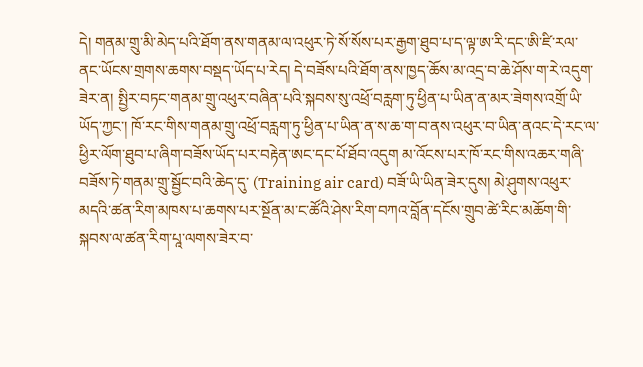དེ། གནམ་གྲུ་མི་མེད་པའི་ཐོག་ནས་གནམ་ལ་འཕུར་ཏེ་སོ་སོས་པར་རྒྱག་ཐུབ་པ་ད་ལྟ་ཨ་རི་དང་ཨི་ཛི་རལ་ནང་ཡོངས་གྲགས་ཆགས་བསྡད་ཡོད་པ་རེད། དེ་བཟོས་པའི་ཐོག་ནས་ཁྱད་ཆོས་མ་འདྲ་བ་ཆེ་ཤོས་ག་རེ་འདུག་ཟེར་ན། སྤྱིར་བཏང་གནམ་གྲུ་འཕུར་བཞིན་པའི་སྐབས་སུ་འཕྲོ་བརླག་ཏུ་ཕྱིན་པ་ཡིན་ན་མར་ཟེགས་འགྲོ་ཡི་ཡོད་ཀྱང་། ཁོ་རང་གིས་གནམ་གྲུ་འཕྲོ་བརླག་ཏུ་ཕྱིན་པ་ཡིན་ན་ས་ཆ་ག་བ་ནས་འཕུར་བ་ཡིན་ནའང་དེ་རང་ལ་ཕྱིར་ལོག་ཐུབ་པ་ཞིག་བཟོས་ཡོད་པར་བརྟེན་ཨང་དང་པོ་ཐོབ་འདུག མ་འོངས་པར་ཁོ་རང་གིས་འཆར་གཞི་བཟོས་ཏེ་གནམ་གྲུ་སྦྱོང་བའི་ཆེད་དུ་ (Training air card) བཟོ་ཡི་ཡིན་ཟེར་དུས། མེ་ཤུགས་འཕུར་མདའི་ཚན་རིག་མཁས་པ་ཆགས་པར་སྔོན་མ་ང་ཚོའི་ཤེས་རིག་བཀའ་བློན་དངོས་གྲུབ་ཚེ་རིང་མཆོག་གི་སྐབས་ལ་ཚན་རིག་པཱ་ལགས་ཟེར་བ་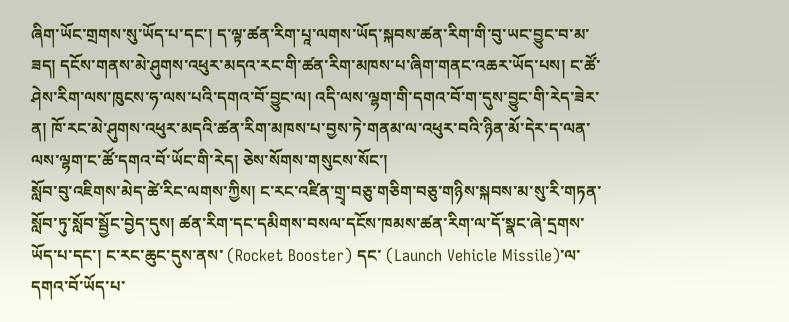ཞིག་ཡོང་གྲགས་སུ་ཡོད་པ་དང་། ད་ལྟ་ཚན་རིག་པཱ་ལགས་ཡོད་སྐབས་ཚན་རིག་གི་བུ་ཡང་བྱུང་བ་མ་ཟད། དངོས་གནས་མེ་ཤུགས་འཕུར་མདའ་རང་གི་ཚན་རིག་མཁས་པ་ཞིག་གནང་འཆར་ཡོད་པས། ང་ཚོ་ཤེས་རིག་ལས་ཁུངས་ཧ་ལས་པའི་དགའ་བོ་བྱུང་ལ། འདི་ལས་ལྷག་གི་དགའ་བོ་ག་དུས་བྱུང་གི་རེད་ཟེར་ན། ཁོ་རང་མེ་ཤུགས་འཕུར་མདའི་ཚན་རིག་མཁས་པ་བྱས་ཏེ་གནམ་ལ་འཕུར་བའི་ཉིན་མོ་དེར་ད་ལན་ལས་ལྷག་ང་ཚོ་དགའ་བོ་ཡོང་གི་རེད། ཅེས་སོགས་གསུངས་སོང་།
སློབ་བུ་འཇིགས་མེད་ཚེ་རིང་ལགས་ཀྱིས། ང་རང་འཛིན་གྲྭ་བཅུ་གཅིག་བཅུ་གཉིས་སྐབས་མ་སུ་རི་གཏན་སློབ་ཏུ་སློབ་སྦྱོང་བྱེད་དུས། ཚན་རིག་དང་དམིགས་བསལ་དངོས་ཁམས་ཚན་རིག་ལ་དོ་སྣང་ཞེ་དྲགས་ཡོད་པ་དང་། ང་རང་ཆུང་དུས་ནས་ (Rocket Booster) དང་ (Launch Vehicle Missile)་ལ་དགའ་བོ་ཡོད་པ་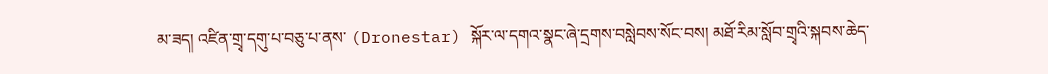མ་ཟད། འཛིན་གྲྭ་དགུ་པ་བཅུ་པ་ནས་ (Dronestar) སྐོར་ལ་དགའ་སྣང་ཞེ་དྲགས་བསླེབས་སོང་བས། མཐོ་རིམ་སློབ་གྲྭའི་སྐབས་ཆེད་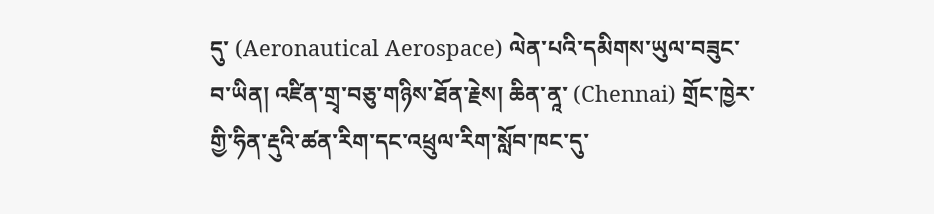དུ་ (Aeronautical Aerospace) ལེན་པའི་དམིགས་ཡུལ་བཟུང་བ་ཡིན། འཛིན་གྲྭ་བཅུ་གཉིས་ཐོན་རྗེས། ཆིན་ནཱ་ (Chennai) གྲོང་ཁྱེར་གྱི་ཧིན་རྡུའི་ཚན་རིག་དང་འཕྲུལ་རིག་སློབ་ཁང་དུ་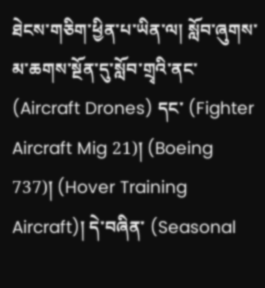ཐེངས་གཅིག་ཕྱིན་པ་ཡིན་ལ། སློབ་ཞུགས་མ་ཆགས་སྔོན་དུ་སློབ་གྲྭའི་ནང་ (Aircraft Drones) དང་ (Fighter Aircraft Mig 21)། (Boeing 737)། (Hover Training Aircraft)། དེ་བཞིན་ (Seasonal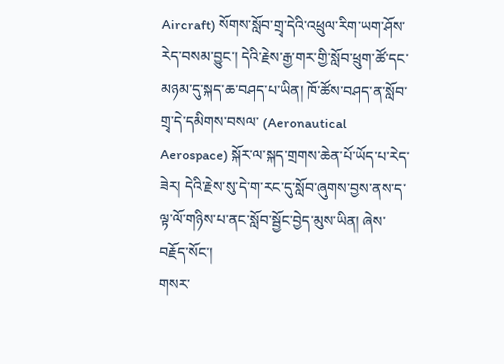Aircraft) སོགས་སློབ་གྲྭ་དེའི་འཕྲུལ་རིག་ཡག་ཤོས་རེད་བསམ་བྱུང་། དེའི་རྗེས་རྒྱ་གར་གྱི་སློབ་ཕྲུག་ཚོ་དང་མཉམ་དུ་སྐད་ཆ་བཤད་པ་ཡིན། ཁོ་ཚོས་བཤད་ན་སློབ་གྲྭ་དེ་དམིགས་བསལ་ (Aeronautical Aerospace) སྐོར་ལ་སྐད་གྲགས་ཆེན་པོ་ཡོད་པ་རེད་ཟེར། དེའི་རྗེས་སུ་དེ་ག་རང་དུ་སློབ་ཞུགས་བྱས་ནས་ད་ལྟ་ལོ་གཉིས་པ་ནང་སློབ་སྦྱོང་བྱེད་མུས་ཡིན། ཞེས་བརྗོད་སོང་།
གསར་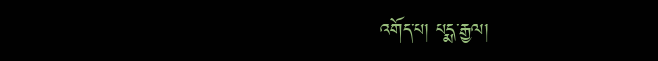འགོད་པ། པདྨ་རྒྱལ།